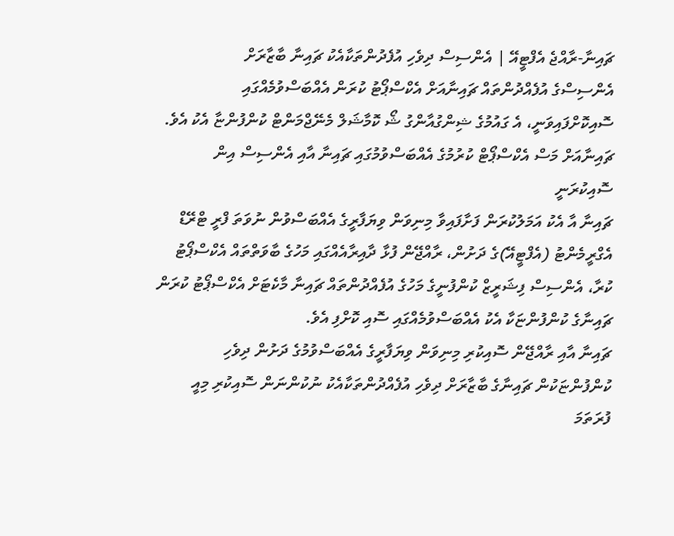ޗައިނާ-ރާއްޖެ އެފްޓީއޭ | އެންސިސް ދިވެހި އުފެދުންތަކާއެކު ޗައިނާ ބާޒާރަށް
އެންސިސްގެ އުފެއްދުންތައް ޗައިނާއަށް އެކްސްޕޯޓު ކުރަން އެއްބަސްވުމެއްގައި ސޮއިކޮށްފައިވަނީ، އެ ގައުމުގެ ޝިންގުއާންގު ޝޯ ކޮމާޝަލް މެނޭޖްމަންޓް ކުންފުންޏާ އެކު އެވެ.
ޗައިނާއަށް މަސް އެކްސްޕޯޓް ކުރުމުގެ އެއްބަސްވުމުގައި ޗައިނާ އާއި އެންސިސް އިން ސޮއިކުރަނީ
ޗައިނާ އާ އެކު އަމަލުކުރަން ފަށާފައިވާ މިނިވަން ވިޔަފާރީގެ އެއްބަސްވުން ނުވަތަ ފްރީ ޓްރޭޑް އެގްރީމެންޓު (އެފްޓީއޭ)ގެ ދަށުން، ރާއްޖޭން ފުޅާ ދާއިރާއެއްގައި މަހުގެ ބާވަތްތައް އެކްސްޕޯޓު ކުރާ، އެންސިސް ފިޝަރީޒް ކުންފުނީގެ މަހުގެ އުފެއްދުންތައް ޗައިނާ މާކެޓަށް އެކްސްޕޯޓު ކުރަން ޗައިނާގެ ކުންފުންޏަކާ އެކު އެއްބަސްވުމެއްގައި ސޮއި ކޮށްފި އެވެ.
ޗައިނާ އާއި ރާއްޖޭން ސޮއިކުރި މިނިވަން ވިޔަފާރީގެ އެއްބަސްވުމުގެ ދަށުން ދިވެހި ކުންފުންޏަކުން ޗައިނާގެ ބާޒާރަށް ދިވެހި އުފެއްދުންތަކާއެކު ނުކުންނަން ސޮއިކުރި މިއީ ފުރަތަމަ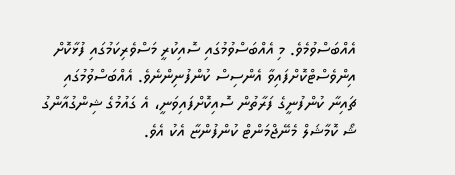އެއްބަސްވުމެވެ. މި އެއްބަސްވުމުގައި ސޮއިކުރީ މަސްވެރިކަމުގައި ފުޅާކޮށް އިންވެސްޓްކޮށްފައިވާ އެންސިސް ކުންފުނިންނެވެ. އެއްބަސްވުމުގައި ޗައިނާ ކުންފުނީގެ ފަރާތުން ސޮއިކޮށްފައިވަނީ، އެ ގައުމުގެ ޝިންގުއާންގު ޝޯ ކޮމާޝަލް މެނޭޖްމަންޓް ކުންފުންޏާ އެކު އެވެ.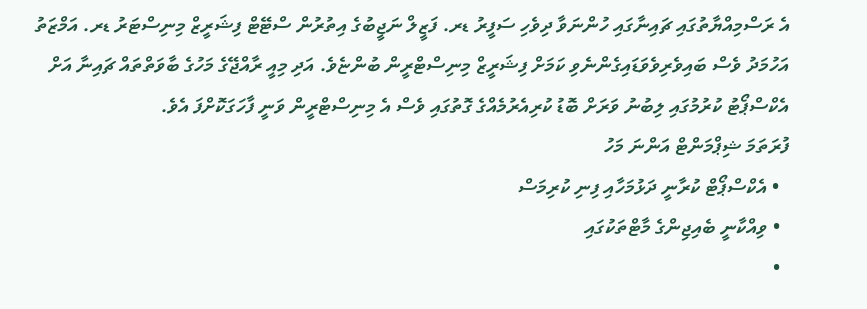އެ ރަސްމިއްޔާތުގައި ޗައިނާގައި ހުންނަވާ ދިވެހި ސަފީރު ޑރ. ފަޒީލް ނަޖީބުގެ އިތުރުން ސްޓޭޓް ފިޝަރީޒް މިނިސްޓަރު ޑރ. އަމްޒަތު އަހުމަދު ވެސް ބައިވެރިވެވަޑައިގެންނެވި ކަމަށް ފިޝަރީޒް މިނިސްޓްރީން ބުންޏެވެ. އަދި މިއީ ރާއްޖޭގެ މަހުގެ ބާވަތްތައް ޗައިނާ އަށް އެކްސްޕޯޓު ކުރުމުގައި ލިބުނު ވަރަށް ބޮޑު ކުރިއެރުމެއްގެ ގޮތުގައި ވެސް އެ މިނިސްޓްރީން ވަނީ ފާހަގަކޮށްފަ އެވެ.
ފުރަތަމަ ޝިޕްމަންޓް އަންނަ މަހު
  • އެކްސްޕޯޓް ކުރާނީ ދަޅުމަހާއި ފިނި ކުރިމަސް
  • ވިއްކާނީ ބެއިޖިންގެ މާޓްތަކުގައި
  •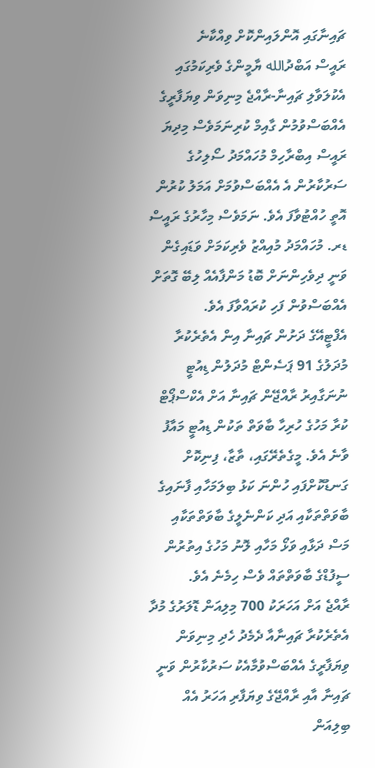ޗައިނާގައި އޮންލައިންކޮށް ވިއްކާނެ
ރައީސް އަބްދުالله ޔާމީންގެ ވެރިކަމުގައި އެކުލަވާލި ޗައިނާ-ރާއްޖެ މިނިވަން ވިޔަފާރީގެ އެއްބަސްވުމުން ގާއިމް ކުރިނަމަވެސް މިދިޔަ ރައީސް އިބްރާހިމް މުހައްމަދު ސޯލިހުގެ ސަރުކާރުން އެ އެއްބަސްވުމަށް އަމަލު ކުރުން އޮތީ ހުއްޓުވާފަ އެވެ. ނަމަވެސް މިހާރުގެ ރައީސް ޑރ. މުހައްމަދު މުއިއްޒު ވެރިކަމަށް ވަޑައިގެން ވަނީ ދިވެހިންނަށް ބޮޑު މަންފާއެއް ލިބޭ ގޮތަށް އެއްބަސްވުން ފަހި ކުރައްވާފަ އެވެ.
އެފްޓީއޭގެ ދަށުން ޗައިނާ އިން އެތެރެކުރާ މުދަލުގެ 91 ޕަސެންޓް މުދަލުން ޑިއުޓީ ނުނަގާއިރު ރާއްޖޭން ޗައިނާ އަށް އެކްސްޕޯޓް ކުރާ މަހުގެ ހުރިހާ ބާވަތް ތަކުން ޑިއުޓީ މައާފު ވާނެ އެވެ. މީގެތެރޭގައި، ތާޒާ، ފިނިކޮށް ގަނޑުކޮށްފައި ހުންނަ ކަޅު ބިލަމަހާއި ފާނައިގެ ބާވަތްތަކާއި އަދި ކަންނެލީގެ ބާވަތްތަކާއި މަސް ދަޅާއި ވަޅޯ މަހާއި ލޮނު މަހުގެ އިތުރުން ސީފުޑްގެ ބާވަތްތައް ވެސް ހިމެނެ އެވެ.
ރާއްޖެ އަށް އަހަރަކު 700 މިލިއަން ޑޮލަރުގެ މުދާ އެތެރެކުރާ ޗައިނާއާ ދެމެދު ހެދި މިނިވަން ވިޔަފާރީގެ އެއްބަސްވުމާއެކު ސަރުކާރުން ވަނީ ޗައިނާ އާއި ރާއްޖޭގެ ވިޔަފާރި އަހަރު އެއް ބިލިއަން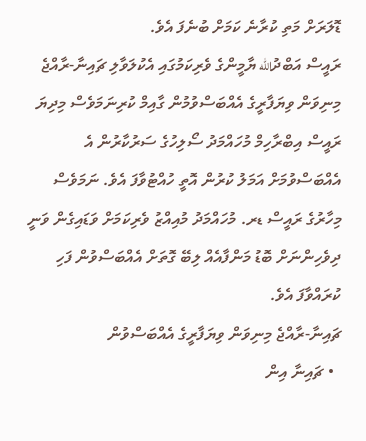ޑޮލަރަށް މަތި ކުރާނެ ކަމަށް ބުނެފަ އެވެ.
ރައީސް އަބްދުالله ޔާމީންގެ ވެރިކަމުގައި އެކުލަވާލި ޗައިނާ-ރާއްޖެ މިނިވަން ވިޔަފާރީގެ އެއްބަސްވުމުން ގާއިމް ކުރިނަމަވެސް މިދިޔަ ރައީސް އިބްރާހިމް މުހައްމަދު ސޯލިހުގެ ސަރުކާރުން އެ އެއްބަސްވުމަށް އަމަލު ކުރުން އޮތީ ހުއްޓުވާފަ އެވެ. ނަމަވެސް މިހާރުގެ ރައީސް ޑރ. މުހައްމަދު މުއިއްޒު ވެރިކަމަށް ވަޑައިގެން ވަނީ ދިވެހިންނަށް ބޮޑު މަންފާއެއް ލިބޭ ގޮތަށް އެއްބަސްވުން ފަހި ކުރައްވާފަ އެވެ.
ޗައިނާ-ރާއްޖެ މިނިވަން ވިޔަފާރީގެ އެއްބަސްވުން
  • ޗައިނާ އިން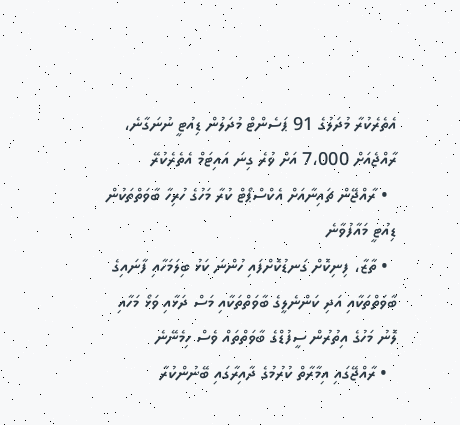އެތެރެކުރާ މުދަލުގެ 91 ޕަސެންޓް މުދަލުން ޑިއުޓީ ނުނަގާނެ، ރާއްޖެއަށް 7،000 އަށް ވުރެ ގިނަ އައިޓަމް އެތެރެކުރޭ
  • ރާއްޖޭން ޗައިނާއަށް އެކްސްޕޯޓް ކުރާ މަހުގެ ހުރިހާ ބާވަތްތަކުން ޑިއުޓީ މައާފުވާނެ
  • ތާޒާ، ފިނިކޮށް ގަނޑުކޮށްފައި ހުންނަ ކަޅު ބިލަމަހާއި ފާނައިގެ ބާވަތްތަކާއި އަދި ކަންނެލީގެ ބާވަތްތަކާއި މަސް ދަޅާއި ވަޅޯ މަހާއި ލޮނު މަހުގެ އިތުރުން ސީފުޑްގެ ބާވަތްތައް ވެސް ހިމެނޭނެ
  • ރާއްޖޭގައި އިމާރާތް ކުރުމުގެ ދާއިރާގައި ބޭނުންކުރާ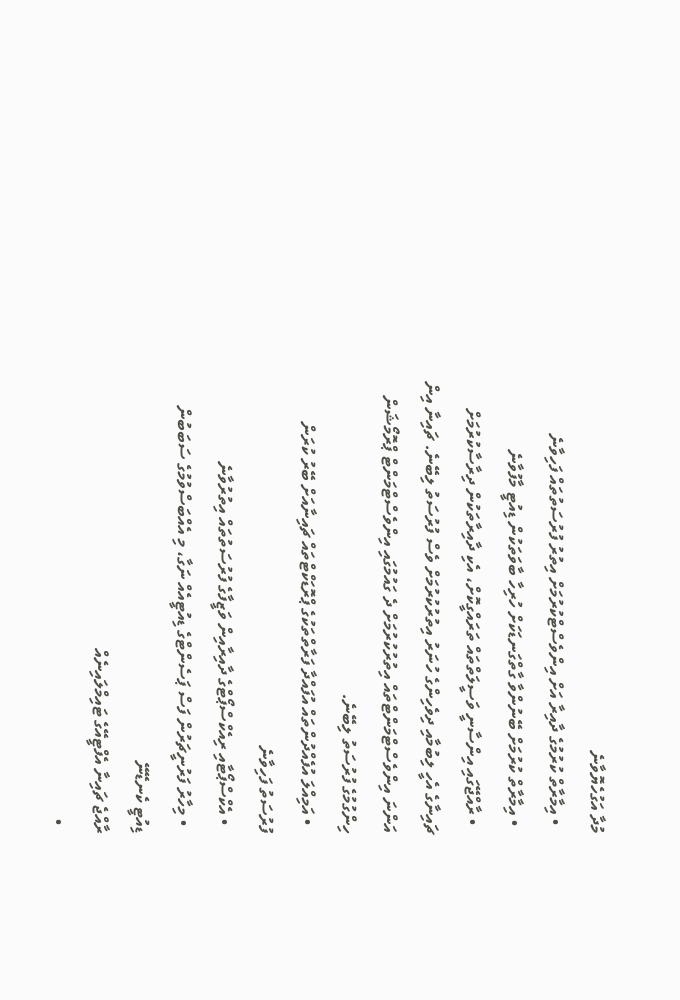މުދާ އަގުހެޔޮވާނެ
  • އިމާރާތް ކުރުމުގެ ދާއިރާ އަށް އިންވެސްޓްކުރުމަށް އިތުރު ފުރުސަތުތައް ފަހިވާނެ
  • އިމާރާތް ކުރުމަށް ބޭނުންވާ ގާތްގަނޑަކަށް ހުރިހާ ބާވަތަކުން ޑިއުޓީ މާފުވާނެ
  • ރާއްޖޭގައި އިންސާނީ ވަސީލަތްތައް ތަރައްގީކޮށް، އެކި ދާއިރާތަކުން ދިރާސާކުރުމަށް ޗައިނާގެ އެހީ ލިބުމާއި ދިވެހިންގެ ހުނަރު އިތުރުކުރުމަށް ވެސް ފުރުސަތު ލިބޭނެ. ޗައިނާ އިން އަންނަ އިންވެސްޓްމަންޓްތައް އިތުރުކުރުމަށް ދެ ގައުމުގައި އިންވެސްޓްމަންޓް ޕްރޮމޯޝަން ހިންގުމުގެ ފުރުސަތު ލިބޭނެ.
  • އަމިއްލަ އުފެއްދުންތައް އުފައްދާ ފަރާތްތަކުގެ ޕްރޮޑަކްޓްތައް ޗައިނާއަށް ބޭރު ކުރަން ފުރުސަތު ފަހިވާނެ
  • އެކްސްޕޯޓާއި ރިއެކްސްޕޯޓްގެ ދާއިރާއިން ވަޒީފާގެ ފުރުސަތުތައް އިތުރުވާނެ
  • މިހާރު ފަރުނީޗަރުން ފަސް ޕަސެންޓްގެ ޑިއުޓީއެއް ނަގާ، މި އެއްބަސްވުމުގެ ސަބަބުން ޑިއުޓީ ކެނޑޭނޭ
ރާއްޖެ ޗައިނާ އެފްޓީއޭގެ ޓައިމްލައިނެއް
  •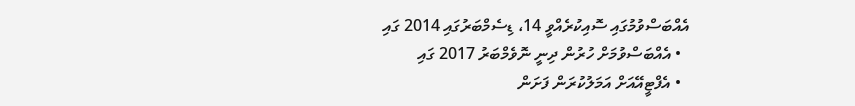އެއްބަސްވުމުގައި ސޮއިކުރެއްވީ 14، ޑިސެމްބަރުގައި 2014 ގައި
  • އެއްބަސްވުމަށް ހުރުން ދިނީ ނޮވެމްބަރު 2017 ގައި
  • އެފްޓީއޭއަށް އަމަލުކުރަން ފަށަން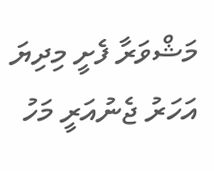މަޝްވަރާ ފެށީ މިދިޔަ އަހަރު ޖެނުއަރީ މަހު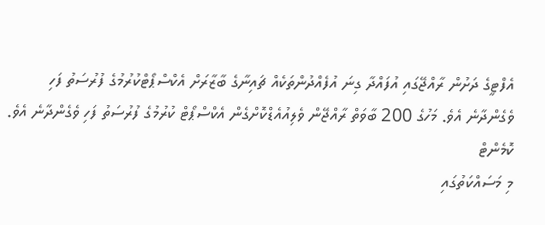އެފްޓީގެ ދަށުން ރާއްޖޭގައި އުފައްދާ ގިނަ އުފެއްދުންތަކެއް ޗައިނާގެ ބާޒާރަށް އެކްސްޕޯޓްކުރުމުގެ ފުރުސަތު ފަހި ވެގެންދާނެ އެވެ. މަހުގެ 200 ބާވަތް ރާއްޖޭން ވެލިއުއެޑްކޮށްގެން އެކްސްޕޯޓް ކުރުމުގެ ފުރުސަތު ފަހި ވެގެންދާނެ އެވެ.
ކޮމެންޓް
މި މަސައްކަތުގައި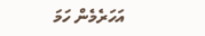އަހަރެމެން ހަމަ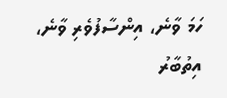ހަމަ ވާނެ، އިންސާފުވެރި ވާނެ، އިތުބާރު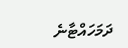ދަމަހައްޓާނެ